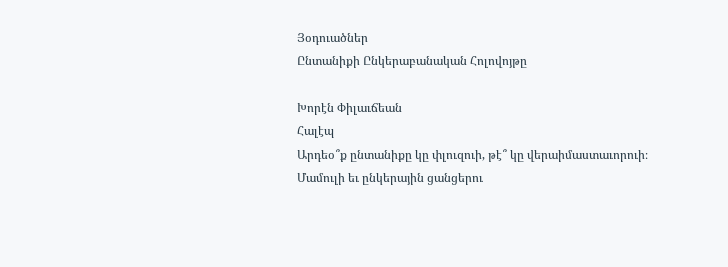Յօդուածներ
Ընտանիքի Ընկերաբանական Հոլովոյթը

Խորէն Փիլաւճեան
Հալէպ
Արդեօ՞ք ընտանիքը կը փլուզուի, թէ՞ կը վերաիմաստաւորուի։
Մամուլի եւ ընկերային ցանցերու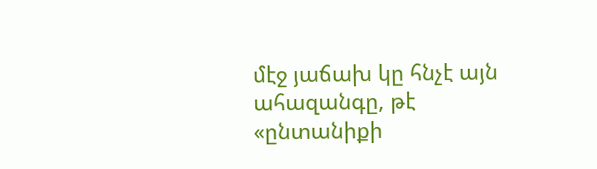մէջ յաճախ կը հնչէ այն ահազանգը, թէ «ընտանիքի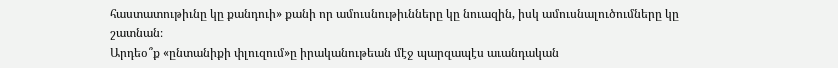հաստատութիւնը կը քանդուի» քանի որ ամուսնութիւնները կը նուազին, իսկ ամուսնալուծումները կը շատնան։
Արդեօ՞ք «ընտանիքի փլուզում»ը իրականութեան մէջ պարզապէս աւանդական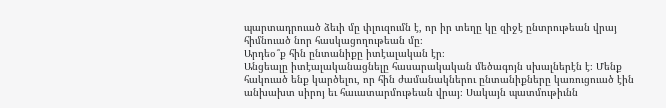պարտադրուած ձեւի մը փլուզումն է, որ իր տեղը կը զիջէ ընտրութեան վրայ հիմնուած նոր հասկացողութեան մը։
Արդեօ՞ք հին ընտանիքը իտէալական էր։
Անցեալը իտէալականացնելը հասարակական մեծագոյն սխալներէն է։ Մենք հակուած ենք կարծելու, որ հին ժամանակներու ընտանիքները կառուցուած էին անխախտ սիրոյ եւ հաւատարմութեան վրայ։ Սակայն պատմութիւնն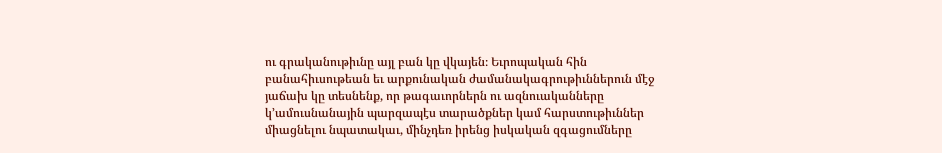ու գրականութիւնը այլ բան կը վկայեն։ Եւրոպական հին բանահիւսութեան եւ արքունական ժամանակագրութիւններուն մէջ յաճախ կը տեսնենք, որ թագաւորներն ու ազնուականները կ’ամուսնանային պարզապէս տարածքներ կամ հարստութիւններ միացնելու նպատակաւ, մինչդեռ իրենց իսկական զգացումները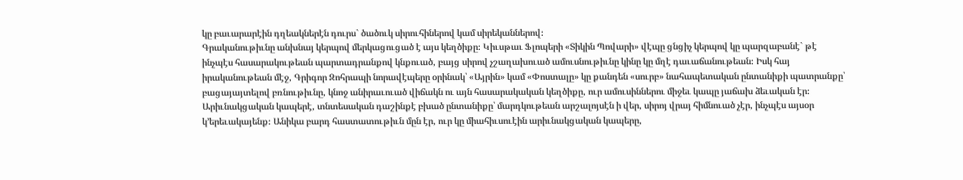կը բաւարարէին դղեակներէն դուրս` ծածուկ սիրուհիներով կամ սիրեկաններով։
Գրականութիւնը անխնայ կերպով մերկացուցած է այս կեղծիքը։ Կիւսթաւ Ֆլոպերի «Տիկին Պովարի» վէպը ցնցիչ կերպով կը պարզաբանէ` թէ ինչպէս հասարակութեան պարտադրանքով կնքուած, բայց սիրով չշաղախուած ամուսնութիւնը կինը կը մղէ դաւաճանութեան։ Իսկ հայ իրականութեան մէջ, Գրիգոր Զոհրապի նորավէպերը օրինակ՝ «Այրին» կամ «Փոստալը» կը քանդեն «սուրբ» նահապետական ընտանիքի պատրանքը՝ բացայայտելով բռնութիւնը, կնոջ անիրաւուած վիճակն ու այն հասարակական կեղծիքը, ուր ամուսիններու միջեւ կապը յաճախ ձեւական էր։ Արիւնակցական կապերէ, տնտեսական դաշինքէ բխած ընտանիքը՝ մարդկութեան արշալոյսէն ի վեր, սիրոյ վրայ հիմնուած չէր, ինչպէս այսօր կ’երեւակայենք։ Անիկա բարդ հաստատութիւն մըն էր, ուր կը միահիւսուէին արիւնակցական կապերը,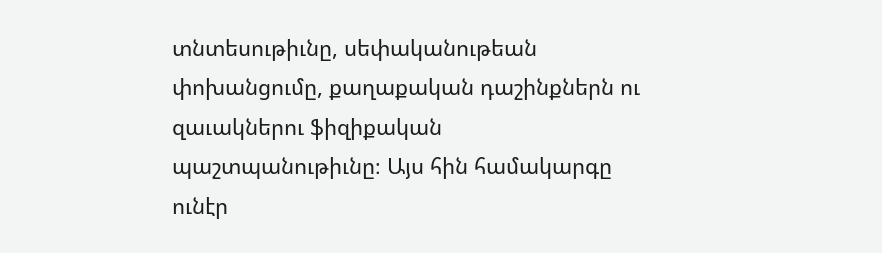տնտեսութիւնը, սեփականութեան փոխանցումը, քաղաքական դաշինքներն ու զաւակներու ֆիզիքական պաշտպանութիւնը։ Այս հին համակարգը ունէր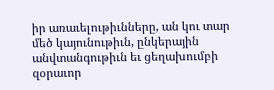իր առաւելութիւնները, ան կու տար մեծ կայունութիւն, ընկերային անվտանգութիւն եւ ցեղախումբի զօրաւոր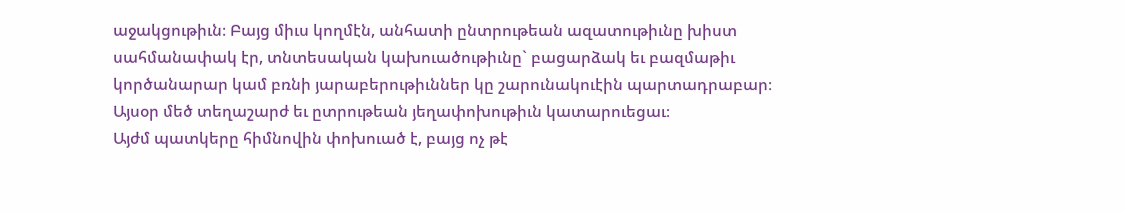աջակցութիւն։ Բայց միւս կողմէն, անհատի ընտրութեան ազատութիւնը խիստ սահմանափակ էր, տնտեսական կախուածութիւնը` բացարձակ եւ բազմաթիւ կործանարար կամ բռնի յարաբերութիւններ կը շարունակուէին պարտադրաբար։
Այսօր մեծ տեղաշարժ եւ ըտրութեան յեղափոխութիւն կատարուեցաւ։
Այժմ պատկերը հիմնովին փոխուած է, բայց ոչ թէ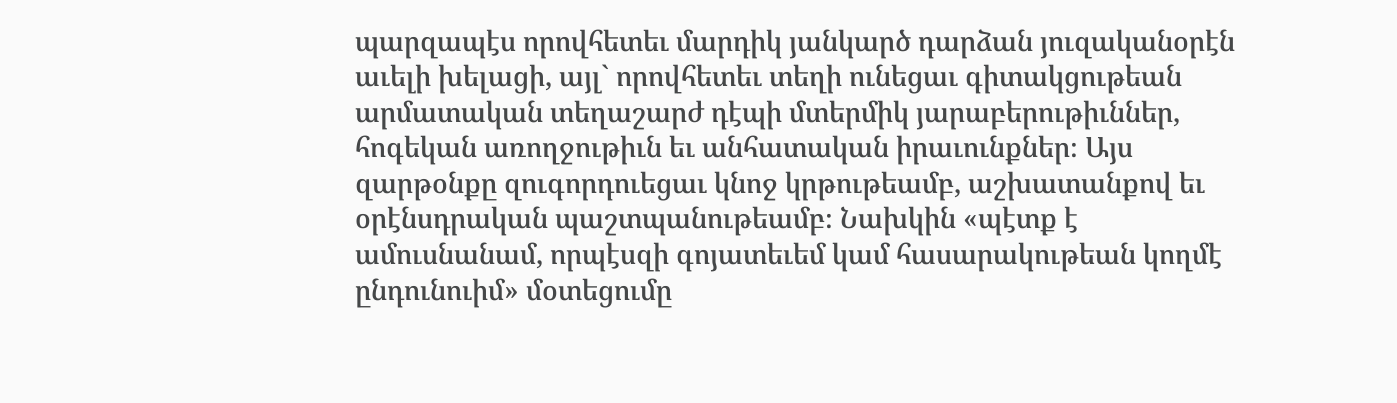պարզապէս որովհետեւ մարդիկ յանկարծ դարձան յուզականօրէն աւելի խելացի, այլ` որովհետեւ տեղի ունեցաւ գիտակցութեան արմատական տեղաշարժ դէպի մտերմիկ յարաբերութիւններ, հոգեկան առողջութիւն եւ անհատական իրաւունքներ։ Այս զարթօնքը զուգորդուեցաւ կնոջ կրթութեամբ, աշխատանքով եւ օրէնսդրական պաշտպանութեամբ։ Նախկին «պէտք է ամուսնանամ, որպէսզի գոյատեւեմ կամ հասարակութեան կողմէ ընդունուիմ» մօտեցումը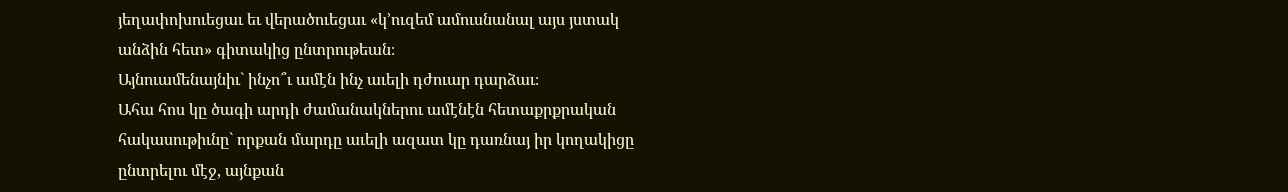յեղափոխուեցաւ եւ վերածուեցաւ «կ’ուզեմ ամուսնանալ այս յստակ անձին հետ» գիտակից ընտրութեան։
Այնուամենայնիւ` ինչո՞ւ ամէն ինչ աւելի դժուար դարձաւ։
Ահա հոս կը ծագի արդի ժամանակներու ամէնէն հետաքրքրական հակասութիւնը` որքան մարդը աւելի ազատ կը դառնայ իր կողակիցը ընտրելու մէջ, այնքան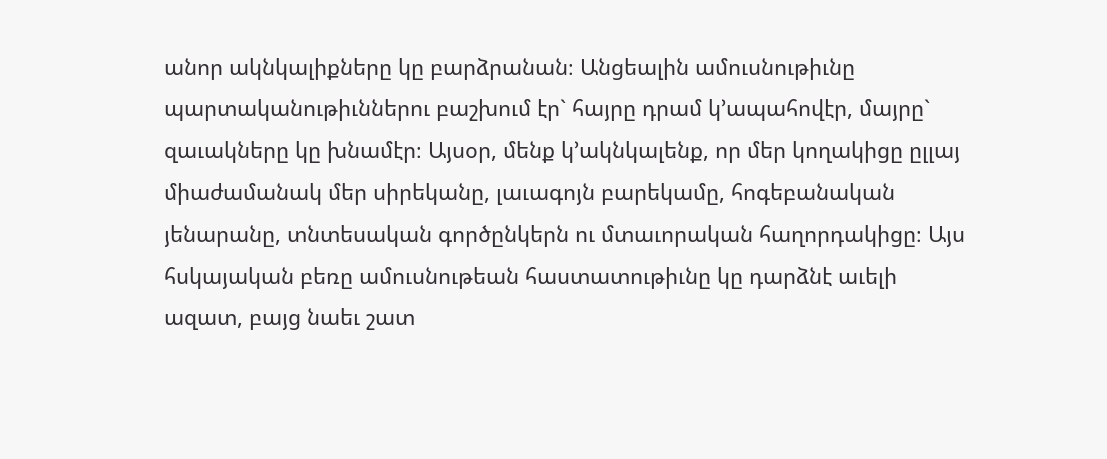անոր ակնկալիքները կը բարձրանան։ Անցեալին ամուսնութիւնը պարտականութիւններու բաշխում էր` հայրը դրամ կ’ապահովէր, մայրը` զաւակները կը խնամէր։ Այսօր, մենք կ’ակնկալենք, որ մեր կողակիցը ըլլայ միաժամանակ մեր սիրեկանը, լաւագոյն բարեկամը, հոգեբանական յենարանը, տնտեսական գործընկերն ու մտաւորական հաղորդակիցը։ Այս հսկայական բեռը ամուսնութեան հաստատութիւնը կը դարձնէ աւելի ազատ, բայց նաեւ շատ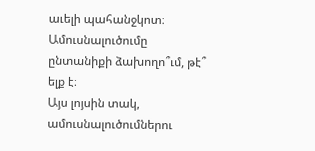աւելի պահանջկոտ։
Ամուսնալուծումը ընտանիքի ձախողո՞ւմ, թէ՞ ելք է։
Այս լոյսին տակ, ամուսնալուծումներու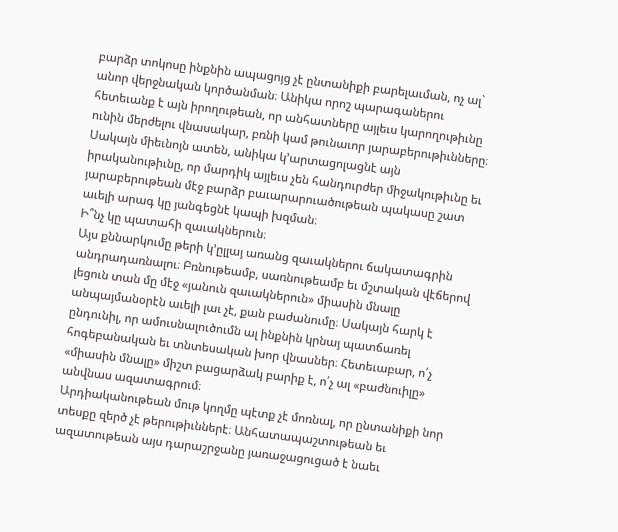բարձր տոկոսը ինքնին ապացոյց չէ ընտանիքի բարելաւման, ոչ ալ` անոր վերջնական կործանման։ Անիկա որոշ պարագաներու հետեւանք է այն իրողութեան, որ անհատները այլեւս կարողութիւնը ունին մերժելու վնասակար, բռնի կամ թունաւոր յարաբերութիւնները։ Սակայն միեւնոյն ատեն, անիկա կ’արտացոլացնէ այն իրականութիւնը, որ մարդիկ այլեւս չեն հանդուրժեր միջակութիւնը եւ յարաբերութեան մէջ բարձր բաւարարուածութեան պակասը շատ աւելի արագ կը յանգեցնէ կապի խզման։
Ի՞նչ կը պատահի զաւակներուն։
Այս քննարկումը թերի կ’ըլլայ առանց զաւակներու ճակատագրին անդրադառնալու։ Բռնութեամբ, սառնութեամբ եւ մշտական վէճերով լեցուն տան մը մէջ «յանուն զաւակներուն» միասին մնալը անպայմանօրէն աւելի լաւ չէ, քան բաժանումը։ Սակայն հարկ է ընդունիլ, որ ամուսնալուծումն ալ ինքնին կրնայ պատճառել հոգեբանական եւ տնտեսական խոր վնասներ։ Հետեւաբար, ո՛չ «միասին մնալը» միշտ բացարձակ բարիք է, ո՛չ ալ «բաժնուիլը» անվնաս ազատագրում։
Արդիականութեան մութ կողմը պէտք չէ մոռնալ, որ ընտանիքի նոր տեսքը զերծ չէ թերութիւններէ։ Անհատապաշտութեան եւ ազատութեան այս դարաշրջանը յառաջացուցած է նաեւ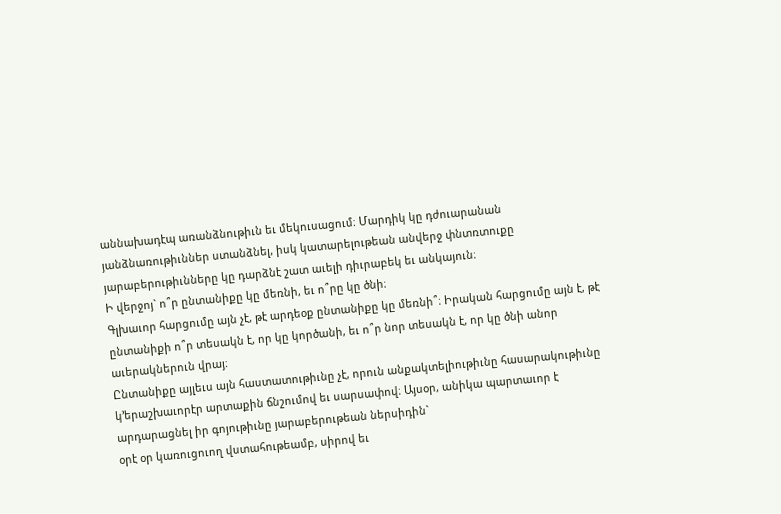աննախադէպ առանձնութիւն եւ մեկուսացում։ Մարդիկ կը դժուարանան յանձնառութիւններ ստանձնել, իսկ կատարելութեան անվերջ փնտռտուքը յարաբերութիւնները կը դարձնէ շատ աւելի դիւրաբեկ եւ անկայուն։
Ի վերջոյ` ո՞ր ընտանիքը կը մեռնի, եւ ո՞րը կը ծնի։
Գլխաւոր հարցումը այն չէ, թէ արդեօք ընտանիքը կը մեռնի՞։ Իրական հարցումը այն է, թէ ընտանիքի ո՞ր տեսակն է, որ կը կործանի, եւ ո՞ր նոր տեսակն է, որ կը ծնի անոր աւերակներուն վրայ։
Ընտանիքը այլեւս այն հաստատութիւնը չէ, որուն անքակտելիութիւնը հասարակութիւնը կ’երաշխաւորէր արտաքին ճնշումով եւ սարսափով։ Այսօր, անիկա պարտաւոր է արդարացնել իր գոյութիւնը յարաբերութեան ներսիդին`
օրէ օր կառուցուող վստահութեամբ, սիրով եւ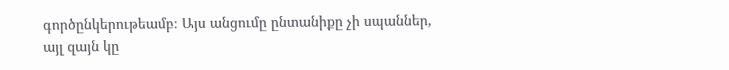գործընկերութեամբ։ Այս անցումը ընտանիքը չի սպաններ, այլ զայն կը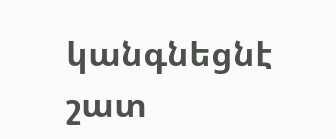կանգնեցնէ շատ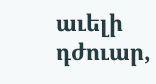աւելի դժուար,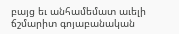բայց եւ անհամեմատ աւելի ճշմարիտ գոյաբանական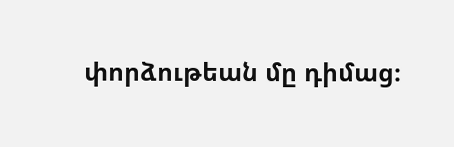փորձութեան մը դիմաց։